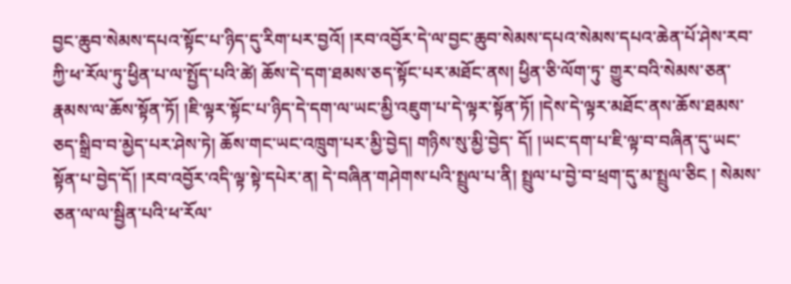བྱང་ཆུབ་སེམས་དཔའ་སྟོང་པ་ཉིད་དུ་རིག་པར་བྱའོ། །རབ་འབྱོར་དེ་ལ་བྱང་ཆུབ་སེམས་དཔའ་སེམས་དཔའ་ཆེན་པོ་ཤེས་རབ་ཀྱི་ཕ་རོལ་ཏུ་ཕྱིན་པ་ལ་སྤྱོད་པའི་ཚེ། ཆོས་དེ་དག་ཐམས་ཅད་སྟོང་པར་མཐོང་ནས། ཕྱིན་ཅི་ལོག་ཏུ་ གྱུར་བའི་སེམས་ཅན་རྣམས་ལ་ཆོས་སྟོན་ཏོ། །ཇི་ལྟར་སྟོང་པ་ཉིད་དེ་དག་ལ་ཡང་མྱི་འཇུག་པ་དེ་ལྟར་སྟོན་ཏོ། །དེས་དེ་ལྟར་མཐོང་ནས་ཆོས་ཐམས་ཅད་སྒྲིབ་བ་མྱེད་པར་ཤེས་ཏེ། ཆོས་གང་ཡང་འཁྲུག་པར་མྱི་བྱེད། གཉིས་སུ་མྱི་བྱེད་ དོ། །ཡང་དག་པ་ཇི་ལྟ་བ་བཞིན་དུ་ཡང་སྟོན་པ་བྱེད་དོ། །རབ་འབྱོར་འདི་ལྟ་སྟེ་དཔེར་ན། དེ་བཞིན་གཤེགས་པའི་སྤྲུལ་པ་ནི། སྤྲུལ་པ་བྱེ་བ་ཕྲག་དུ་མ་སྤྲུལ་ཅིང ། སེམས་ཅན་ལ་ལ་སྦྱིན་པའི་ཕ་རོལ་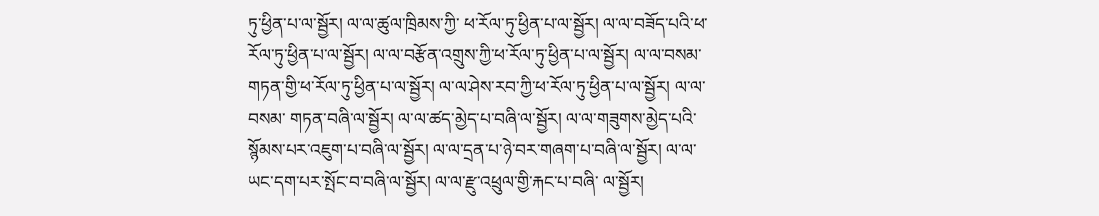ཏུ་ཕྱིན་པ་ལ་སྦྱོར། ལ་ལ་ཚུལ་ཁྲིམས་ཀྱི་ ཕ་རོལ་ཏུ་ཕྱིན་པ་ལ་སྦྱོར། ལ་ལ་བཟོད་པའི་ཕ་རོལ་ཏུ་ཕྱིན་པ་ལ་སྦྱོར། ལ་ལ་བརྩོན་འགྲུས་ཀྱི་ཕ་རོལ་ཏུ་ཕྱིན་པ་ལ་སྦྱོར། ལ་ལ་བསམ་གཏན་གྱི་ཕ་རོལ་ཏུ་ཕྱིན་པ་ལ་སྦྱོར། ལ་ལ་ཤེས་རབ་ཀྱི་ཕ་རོལ་ཏུ་ཕྱིན་པ་ལ་སྦྱོར། ལ་ལ་བསམ་ གཏན་བཞི་ལ་སྦྱོར། ལ་ལ་ཚད་མྱེད་པ་བཞི་ལ་སྦྱོར། ལ་ལ་གཟུགས་མྱེད་པའི་སྙོམས་པར་འཇུག་པ་བཞི་ལ་སྦྱོར། ལ་ལ་དྲན་པ་ཉེ་བར་གཞག་པ་བཞི་ལ་སྦྱོར། ལ་ལ་ཡང་དག་པར་སྤོང་བ་བཞི་ལ་སྦྱོར། ལ་ལ་རྫུ་འཕྲུལ་གྱི་རྐང་པ་བཞི་ ལ་སྦྱོར།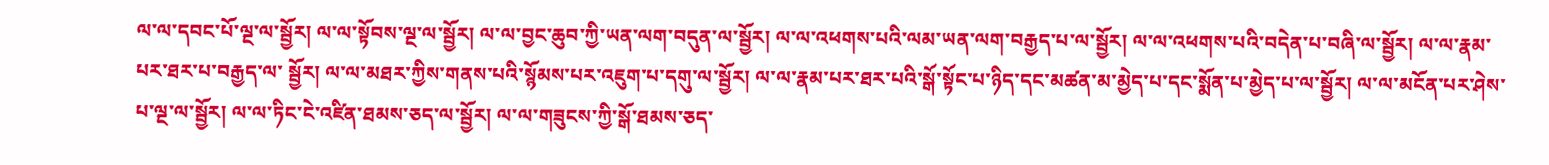ལ་ལ་དབང་པོ་ལྔ་ལ་སྦྱོར། ལ་ལ་སྟོབས་ལྔ་ལ་སྦྱོར། ལ་ལ་བྱང་ཆུབ་ཀྱི་ཡན་ལག་བདུན་ལ་སྦྱོར། ལ་ལ་འཕགས་པའི་ལམ་ཡན་ལག་བརྒྱད་པ་ལ་སྦྱོར། ལ་ལ་འཕགས་པའི་བདེན་པ་བཞི་ལ་སྦྱོར། ལ་ལ་རྣམ་པར་ཐར་པ་བརྒྱད་ལ་ སྦྱོར། ལ་ལ་མཐར་ཀྱིས་གནས་པའི་སྙོམས་པར་འཇུག་པ་དགུ་ལ་སྦྱོར། ལ་ལ་རྣམ་པར་ཐར་པའི་སྒོ་སྟོང་པ་ཉིད་དང་མཚན་མ་མྱེད་པ་དང་སྨོན་པ་མྱེད་པ་ལ་སྦྱོར། ལ་ལ་མངོན་པར་ཤེས་པ་ལྔ་ལ་སྦྱོར། ལ་ལ་ཏིང་ངེ་འཛིན་ཐམས་ཅད་ལ་སྦྱོར། ལ་ལ་གཟུངས་ཀྱི་སྒོ་ཐམས་ཅད་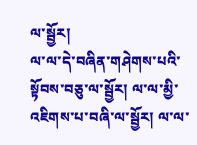ལ་སྦྱོར།
ལ་ལ་དེ་བཞིན་གཤེགས་པའི་སྟོབས་བཅུ་ལ་སྦྱོར། ལ་ལ་མྱི་འཇིགས་པ་བཞི་ལ་སྦྱོར། ལ་ལ་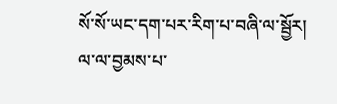སོ་སོ་ཡང་དག་པར་རིག་པ་བཞི་ལ་སྦྱོར། ལ་ལ་བྱམས་པ་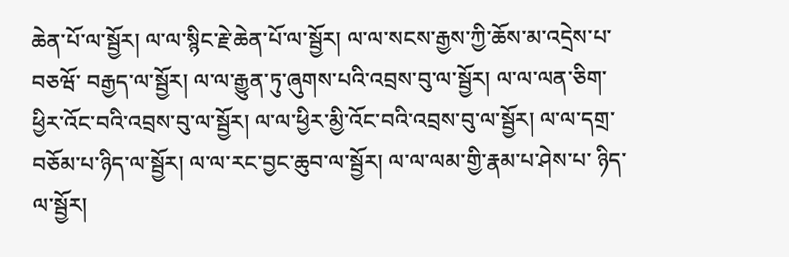ཆེན་པོ་ལ་སྦྱོར། ལ་ལ་སྙིང་རྗེ་ཆེན་པོ་ལ་སྦྱོར། ལ་ལ་སངས་རྒྱས་ཀྱི་ཆོས་མ་འདྲེས་པ་བཅཝོ་ བརྒྱད་ལ་སྦྱོར། ལ་ལ་རྒྱུན་ཏུ་ཞུགས་པའི་འབྲས་བུ་ལ་སྦྱོར། ལ་ལ་ལན་ཅིག་ཕྱིར་འོང་བའི་འབྲས་བུ་ལ་སྦྱོར། ལ་ལ་ཕྱིར་མྱི་འོང་བའི་འབྲས་བུ་ལ་སྦྱོར། ལ་ལ་དགྲ་བཅོམ་པ་ཉིད་ལ་སྦྱོར། ལ་ལ་རང་བྱང་ཆུབ་ལ་སྦྱོར། ལ་ལ་ལམ་གྱི་རྣམ་པ་ཤེས་པ་ ཉིད་ལ་སྦྱོར།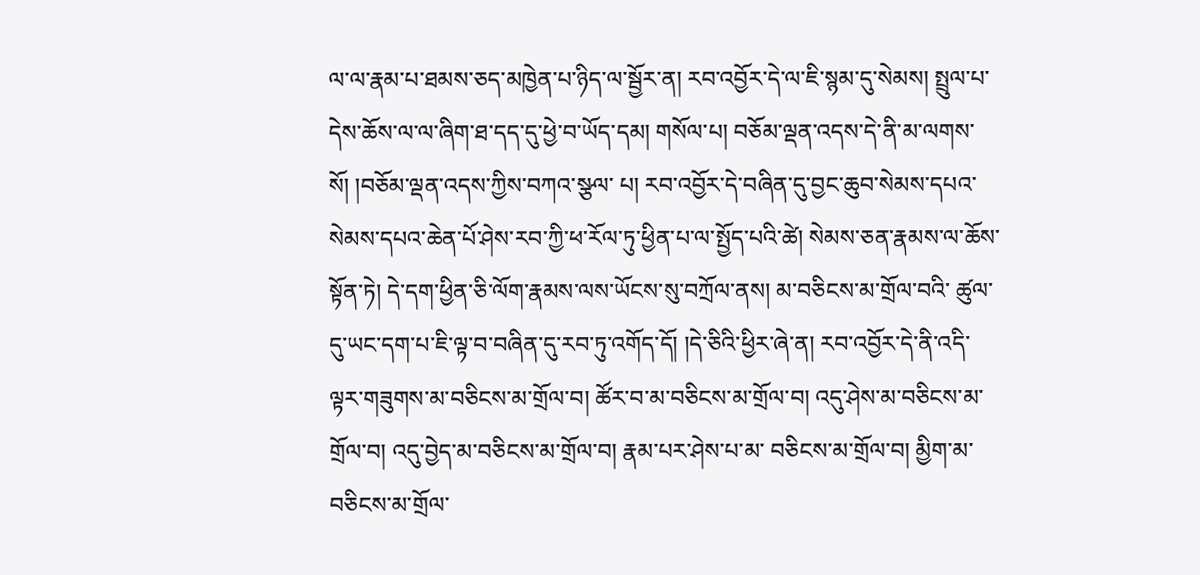ལ་ལ་རྣམ་པ་ཐམས་ཅད་མཁྱེན་པ་ཉིད་ལ་སྦྱོར་ན། རབ་འབྱོར་དེ་ལ་ཇི་སྙམ་དུ་སེམས། སྤྲུལ་པ་དེས་ཆོས་ལ་ལ་ཞིག་ཐ་དད་དུ་ཕྱེ་བ་ཡོད་དམ། གསོལ་པ། བཅོམ་ལྡན་འདས་དེ་ནི་མ་ལགས་སོ། །བཅོམ་ལྡན་འདས་ཀྱིས་བཀའ་སྩལ་ པ། རབ་འབྱོར་དེ་བཞིན་དུ་བྱང་ཆུབ་སེམས་དཔའ་སེམས་དཔའ་ཆེན་པོ་ཤེས་རབ་ཀྱི་ཕ་རོལ་ཏུ་ཕྱིན་པ་ལ་སྤྱོད་པའི་ཚེ། སེམས་ཅན་རྣམས་ལ་ཆོས་སྟོན་ཏེ། དེ་དག་ཕྱིན་ཅི་ལོག་རྣམས་ལས་ཡོངས་སུ་བཀྲོལ་ནས། མ་བཅིངས་མ་གྲོལ་བའི་ ཚུལ་དུ་ཡང་དག་པ་ཇི་ལྟ་བ་བཞིན་དུ་རབ་ཏུ་འགོད་དོ། །དེ་ཅིའི་ཕྱིར་ཞེ་ན། རབ་འབྱོར་དེ་ནི་འདི་ལྟར་གཟུགས་མ་བཅིངས་མ་གྲོལ་བ། ཚོར་བ་མ་བཅིངས་མ་གྲོལ་བ། འདུ་ཤེས་མ་བཅིངས་མ་གྲོལ་བ། འདུ་བྱེད་མ་བཅིངས་མ་གྲོལ་བ། རྣམ་པར་ཤེས་པ་མ་ བཅིངས་མ་གྲོལ་བ། མྱིག་མ་བཅིངས་མ་གྲོལ་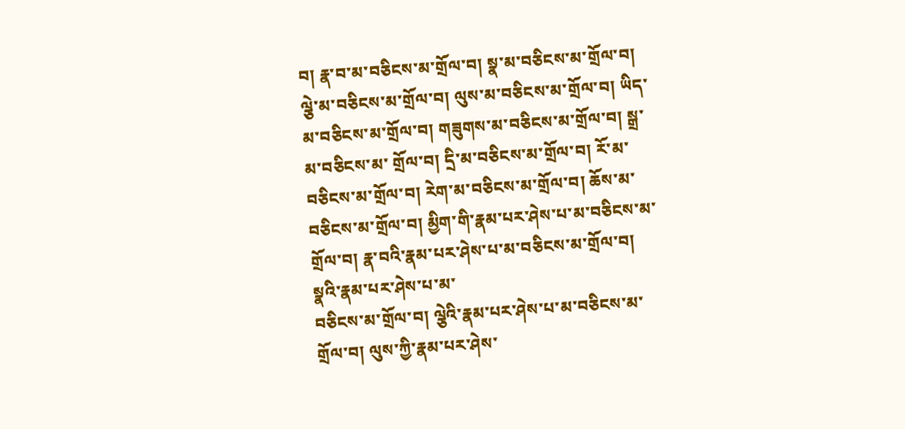བ། རྣ་བ་མ་བཅིངས་མ་གྲོལ་བ། སྣ་མ་བཅིངས་མ་གྲོལ་བ། ལྕེ་མ་བཅིངས་མ་གྲོལ་བ། ལུས་མ་བཅིངས་མ་གྲོལ་བ། ཡིད་མ་བཅིངས་མ་གྲོལ་བ། གཟུགས་མ་བཅིངས་མ་གྲོལ་བ། སྒྲ་མ་བཅིངས་མ་ གྲོལ་བ། དྲི་མ་བཅིངས་མ་གྲོལ་བ། རོ་མ་བཅིངས་མ་གྲོལ་བ། རེག་མ་བཅིངས་མ་གྲོལ་བ། ཆོས་མ་བཅིངས་མ་གྲོལ་བ། མྱིག་གི་རྣམ་པར་ཤེས་པ་མ་བཅིངས་མ་གྲོལ་བ། རྣ་བའི་རྣམ་པར་ཤེས་པ་མ་བཅིངས་མ་གྲོལ་བ། སྣའི་རྣམ་པར་ཤེས་པ་མ་
བཅིངས་མ་གྲོལ་བ། ལྕེའི་རྣམ་པར་ཤེས་པ་མ་བཅིངས་མ་གྲོལ་བ། ལུས་ཀྱི་རྣམ་པར་ཤེས་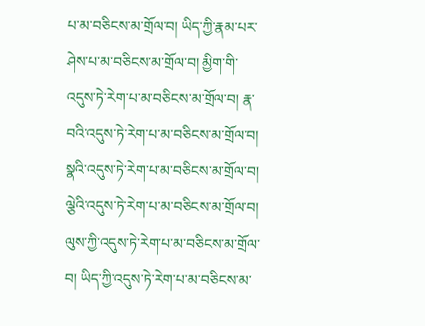པ་མ་བཅིངས་མ་གྲོལ་བ། ཡིད་ཀྱི་རྣམ་པར་ཤེས་པ་མ་བཅིངས་མ་གྲོལ་བ། མྱིག་གི་འདུས་ཏེ་རེག་པ་མ་བཅིངས་མ་གྲོལ་བ། རྣ་བའི་འདུས་ཏེ་རེག་པ་མ་བཅིངས་མ་གྲོལ་བ། སྣའི་འདུས་ཏེ་རེག་པ་མ་བཅིངས་མ་གྲོལ་བ། ལྕེའི་འདུས་ཏེ་རེག་པ་མ་བཅིངས་མ་གྲོལ་བ། ལུས་ཀྱི་འདུས་ཏེ་རེག་པ་མ་བཅིངས་མ་གྲོལ་བ། ཡིད་ཀྱི་འདུས་ཏེ་རེག་པ་མ་བཅིངས་མ་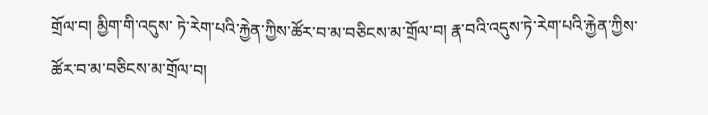གྲོལ་བ། མྱིག་གི་འདུས་ ཏེ་རེག་པའི་རྐྱེན་ཀྱིས་ཚོར་བ་མ་བཅིངས་མ་གྲོལ་བ། རྣ་བའི་འདུས་ཏེ་རེག་པའི་རྐྱེན་ཀྱིས་ཚོར་བ་མ་བཅིངས་མ་གྲོལ་བ།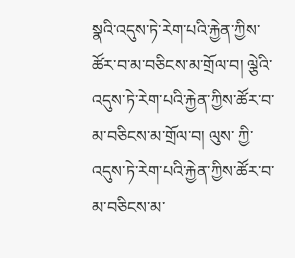སྣའི་འདུས་ཏེ་རེག་པའི་རྐྱེན་ཀྱིས་ཚོར་བ་མ་བཅིངས་མ་གྲོལ་བ། ལྕེའི་འདུས་ཏེ་རེག་པའི་རྐྱེན་ཀྱིས་ཚོར་བ་མ་བཅིངས་མ་གྲོལ་བ། ལུས་ ཀྱི་འདུས་ཏེ་རེག་པའི་རྐྱེན་ཀྱིས་ཚོར་བ་མ་བཅིངས་མ་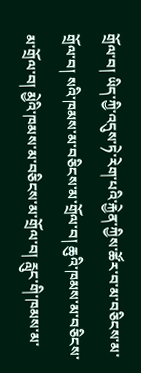གྲོལ་བ། ཡིད་ཀྱི་འདུས་ཏེ་རེག་པའི་རྐྱེན་ཀྱིས་ཚོར་བ་མ་བཅིངས་མ་གྲོལ་བ། སའི་ཁམས་མ་བཅིངས་མ་གྲོལ་བ། ཆུའི་ཁམས་མ་བཅིངས་མ་གྲོལ་བ། མྱེའི་ཁམས་མ་བཅིངས་མ་གྲོལ་བ། རླུང་གི་ཁམས་མ་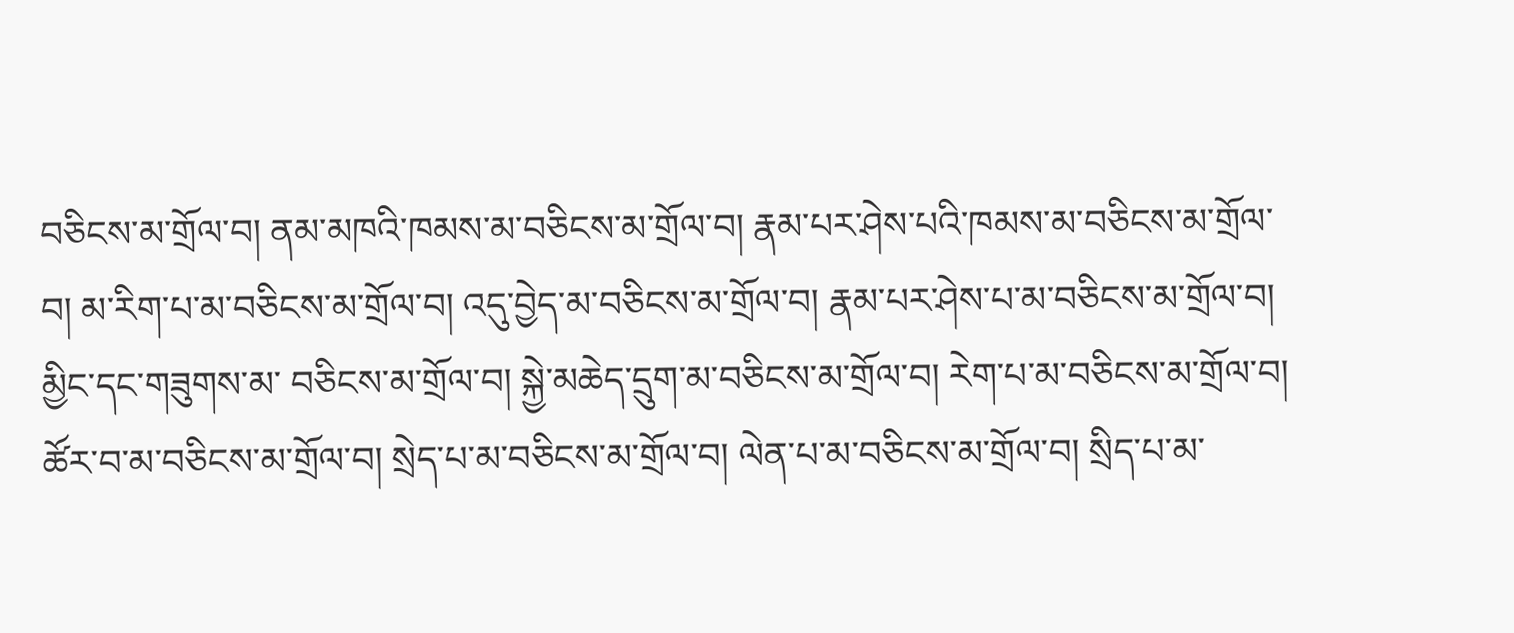བཅིངས་མ་གྲོལ་བ། ནམ་མཁའི་ཁམས་མ་བཅིངས་མ་གྲོལ་བ། རྣམ་པར་ཤེས་པའི་ཁམས་མ་བཅིངས་མ་གྲོལ་བ། མ་རིག་པ་མ་བཅིངས་མ་གྲོལ་བ། འདུ་བྱེད་མ་བཅིངས་མ་གྲོལ་བ། རྣམ་པར་ཤེས་པ་མ་བཅིངས་མ་གྲོལ་བ། མྱིང་དང་གཟུགས་མ་ བཅིངས་མ་གྲོལ་བ། སྐྱེ་མཆེད་དྲུག་མ་བཅིངས་མ་གྲོལ་བ། རེག་པ་མ་བཅིངས་མ་གྲོལ་བ། ཚོར་བ་མ་བཅིངས་མ་གྲོལ་བ། སྲེད་པ་མ་བཅིངས་མ་གྲོལ་བ། ལེན་པ་མ་བཅིངས་མ་གྲོལ་བ། སྲིད་པ་མ་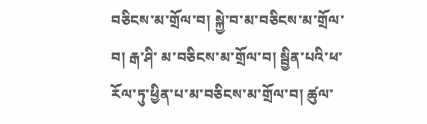བཅིངས་མ་གྲོལ་བ། སྐྱེ་བ་མ་བཅིངས་མ་གྲོལ་བ། རྒ་ཤི་ མ་བཅིངས་མ་གྲོལ་བ། སྦྱིན་པའི་ཕ་རོལ་ཏུ་ཕྱིན་པ་མ་བཅིངས་མ་གྲོལ་བ། ཚུལ་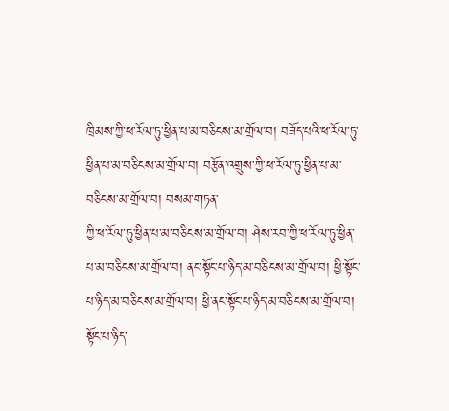ཁྲིམས་ཀྱི་ཕ་རོལ་ཏུ་ཕྱིན་པ་མ་བཅིངས་མ་གྲོལ་བ། བཟོད་པའི་ཕ་རོལ་ཏུ་ཕྱིན་པ་མ་བཅིངས་མ་གྲོལ་བ། བརྩོན་འགྲུས་ཀྱི་ཕ་རོལ་ཏུ་ཕྱིན་པ་མ་བཅིངས་མ་གྲོལ་བ། བསམ་གཏན་
ཀྱི་ཕ་རོལ་ཏུ་ཕྱིན་པ་མ་བཅིངས་མ་གྲོལ་བ། ཤེས་རབ་ཀྱི་ཕ་རོལ་ཏུ་ཕྱིན་པ་མ་བཅིངས་མ་གྲོལ་བ། ནང་སྟོང་པ་ཉིད་མ་བཅིངས་མ་གྲོལ་བ། ཕྱི་སྟོང་པ་ཉིད་མ་བཅིངས་མ་གྲོལ་བ། ཕྱི་ནང་སྟོང་པ་ཉིད་མ་བཅིངས་མ་གྲོལ་བ། སྟོང་པ་ཉིད་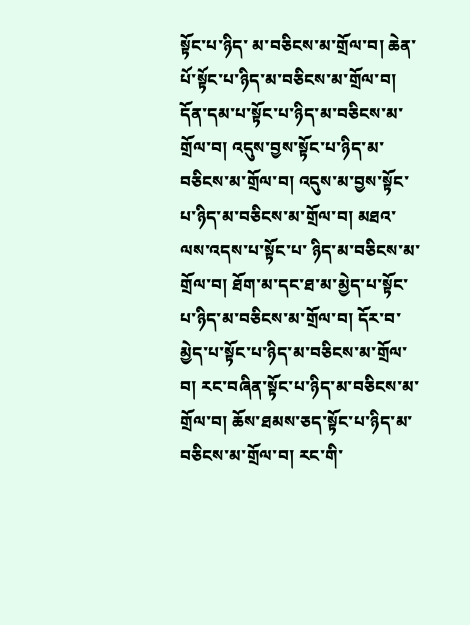སྟོང་པ་ཉིད་ མ་བཅིངས་མ་གྲོལ་བ། ཆེན་པོ་སྟོང་པ་ཉིད་མ་བཅིངས་མ་གྲོལ་བ། དོན་དམ་པ་སྟོང་པ་ཉིད་མ་བཅིངས་མ་གྲོལ་བ། འདུས་བྱས་སྟོང་པ་ཉིད་མ་བཅིངས་མ་གྲོལ་བ། འདུས་མ་བྱས་སྟོང་པ་ཉིད་མ་བཅིངས་མ་གྲོལ་བ། མཐའ་ལས་འདས་པ་སྟོང་པ་ ཉིད་མ་བཅིངས་མ་གྲོལ་བ། ཐོག་མ་དང་ཐ་མ་མྱེད་པ་སྟོང་པ་ཉིད་མ་བཅིངས་མ་གྲོལ་བ། དོར་བ་མྱེད་པ་སྟོང་པ་ཉིད་མ་བཅིངས་མ་གྲོལ་བ། རང་བཞིན་སྟོང་པ་ཉིད་མ་བཅིངས་མ་གྲོལ་བ། ཆོས་ཐམས་ཅད་སྟོང་པ་ཉིད་མ་བཅིངས་མ་གྲོལ་བ། རང་གི་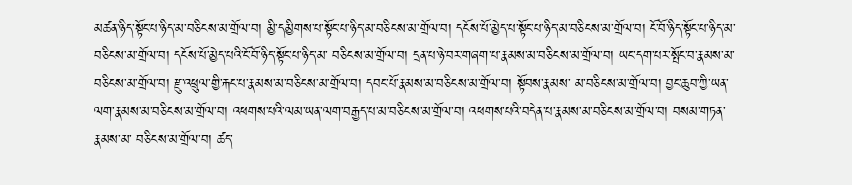མཚན་ཉིད་སྟོང་པ་ཉིད་མ་བཅིངས་མ་གྲོལ་བ། མྱི་དམྱིགས་པ་སྟོང་པ་ཉིད་མ་བཅིངས་མ་གྲོལ་བ། དངོས་པོ་མྱེད་པ་སྟོང་པ་ཉིད་མ་བཅིངས་མ་གྲོལ་བ། ངོ་བོ་ཉིད་སྟོང་པ་ཉིད་མ་བཅིངས་མ་གྲོལ་བ། དངོས་པོ་མྱེད་པའི་ངོ་བོ་ཉིད་སྟོང་པ་ཉིད་མ་ བཅིངས་མ་གྲོལ་བ། དྲན་པ་ཉེ་བར་གཞག་པ་རྣམས་མ་བཅིངས་མ་གྲོལ་བ། ཡང་དག་པར་སྤོང་བ་རྣམས་མ་བཅིངས་མ་གྲོལ་བ། རྫུ་འཕྲུལ་གྱི་རྐང་པ་རྣམས་མ་བཅིངས་མ་གྲོལ་བ། དབང་པོ་རྣམས་མ་བཅིངས་མ་གྲོལ་བ། སྟོབས་རྣམས་ མ་བཅིངས་མ་གྲོལ་བ། བྱང་ཆུབ་ཀྱི་ཡན་ལག་རྣམས་མ་བཅིངས་མ་གྲོལ་བ། འཕགས་པའི་ལམ་ཡན་ལག་བརྒྱད་པ་མ་བཅིངས་མ་གྲོལ་བ། འཕགས་པའི་བདེན་པ་རྣམས་མ་བཅིངས་མ་གྲོལ་བ། བསམ་གཏན་རྣམས་མ་ བཅིངས་མ་གྲོལ་བ། ཚད་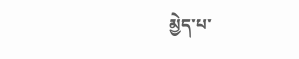མྱེད་པ་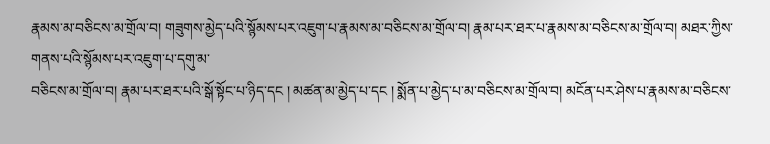རྣམས་མ་བཅིངས་མ་གྲོལ་བ། གཟུགས་མྱེད་པའི་སྙོམས་པར་འཇུག་པ་རྣམས་མ་བཅིངས་མ་གྲོལ་བ། རྣམ་པར་ཐར་པ་རྣམས་མ་བཅིངས་མ་གྲོལ་བ། མཐར་ཀྱིས་གནས་པའི་སྙོམས་པར་འཇུག་པ་དགུ་མ་
བཅིངས་མ་གྲོལ་བ། རྣམ་པར་ཐར་པའི་སྒོ་སྟོང་པ་ཉིད་དང ། མཚན་མ་མྱེད་པ་དང ། སྨོན་པ་མྱེད་པ་མ་བཅིངས་མ་གྲོལ་བ། མངོན་པར་ཤེས་པ་རྣམས་མ་བཅིངས་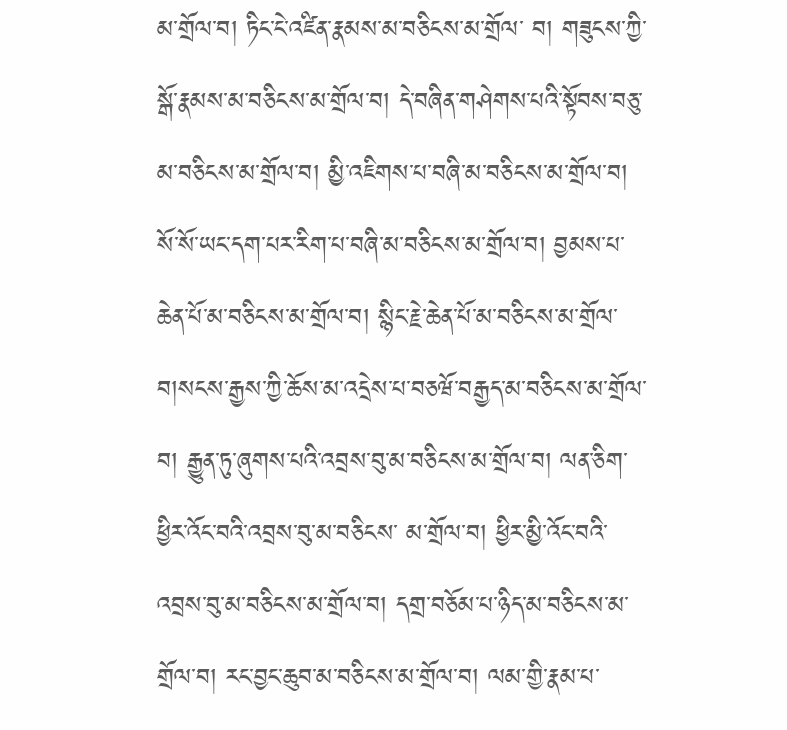མ་གྲོལ་བ། ཏིང་ངེ་འཛིན་རྣམས་མ་བཅིངས་མ་གྲོལ་ བ། གཟུངས་ཀྱི་སྒོ་རྣམས་མ་བཅིངས་མ་གྲོལ་བ། དེ་བཞིན་གཤེགས་པའི་སྟོབས་བཅུ་མ་བཅིངས་མ་གྲོལ་བ། མྱི་འཇིགས་པ་བཞི་མ་བཅིངས་མ་གྲོལ་བ། སོ་སོ་ཡང་དག་པར་རིག་པ་བཞི་མ་བཅིངས་མ་གྲོལ་བ། བྱམས་པ་ ཆེན་པོ་མ་བཅིངས་མ་གྲོལ་བ། སྙིང་རྗེ་ཆེན་པོ་མ་བཅིངས་མ་གྲོལ་བ།སངས་རྒྱས་ཀྱི་ཆོས་མ་འདྲེས་པ་བཅཝོ་བརྒྱད་མ་བཅིངས་མ་གྲོལ་བ། རྒྱུན་ཏུ་ཞུགས་པའི་འབྲས་བུ་མ་བཅིངས་མ་གྲོལ་བ། ལན་ཅིག་ཕྱིར་འོང་བའི་འབྲས་བུ་མ་བཅིངས་ མ་གྲོལ་བ། ཕྱིར་མྱི་འོང་བའི་འབྲས་བུ་མ་བཅིངས་མ་གྲོལ་བ། དགྲ་བཅོམ་པ་ཉིད་མ་བཅིངས་མ་གྲོལ་བ། རང་བྱང་ཆུབ་མ་བཅིངས་མ་གྲོལ་བ། ལམ་གྱི་རྣམ་པ་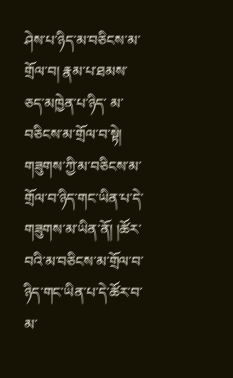ཤེས་པ་ཉིད་མ་བཅིངས་མ་གྲོལ་བ། རྣམ་པ་ཐམས་ཅད་མཁྱེན་པ་ཉིད་ མ་བཅིངས་མ་གྲོལ་བ་སྟེ། གཟུགས་ཀྱི་མ་བཅིངས་མ་གྲོལ་བ་ཉིད་གང་ཡིན་པ་དེ་གཟུགས་མ་ཡིན་ནོ། །ཚོར་བའི་མ་བཅིངས་མ་གྲོལ་བ་ཉིད་གང་ཡིན་པ་དེ་ཚོར་བ་མ་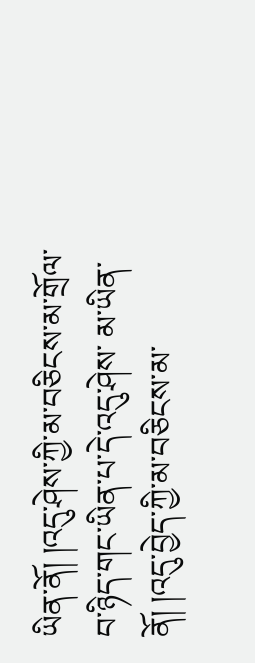ཡིན་ནོ། །འདུ་ཤེས་ཀྱི་མ་བཅིངས་མ་གྲོལ་བ་ཉིད་གང་ཡིན་པ་དེ་འདུ་ཤེས་ མ་ཡིན་ནོ། །འདུ་བྱེད་ཀྱི་མ་བཅིངས་མ་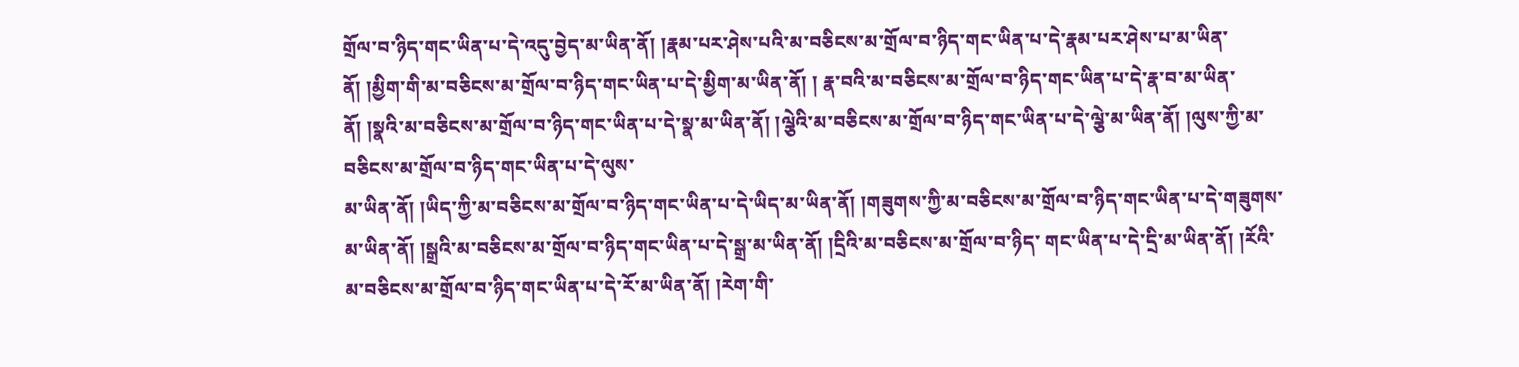གྲོལ་བ་ཉིད་གང་ཡིན་པ་དེ་འདུ་བྱེད་མ་ཡིན་ནོ། །རྣམ་པར་ཤེས་པའི་མ་བཅིངས་མ་གྲོལ་བ་ཉིད་གང་ཡིན་པ་དེ་རྣམ་པར་ཤེས་པ་མ་ཡིན་ནོ། །མྱིག་གི་མ་བཅིངས་མ་གྲོལ་བ་ཉིད་གང་ཡིན་པ་དེ་མྱིག་མ་ཡིན་ནོ། ། རྣ་བའི་མ་བཅིངས་མ་གྲོལ་བ་ཉིད་གང་ཡིན་པ་དེ་རྣ་བ་མ་ཡིན་ནོ། །སྣའི་མ་བཅིངས་མ་གྲོལ་བ་ཉིད་གང་ཡིན་པ་དེ་སྣ་མ་ཡིན་ནོ། །ལྕེའི་མ་བཅིངས་མ་གྲོལ་བ་ཉིད་གང་ཡིན་པ་དེ་ལྕེ་མ་ཡིན་ནོ། །ལུས་ཀྱི་མ་བཅིངས་མ་གྲོལ་བ་ཉིད་གང་ཡིན་པ་དེ་ལུས་
མ་ཡིན་ནོ། །ཡིད་ཀྱི་མ་བཅིངས་མ་གྲོལ་བ་ཉིད་གང་ཡིན་པ་དེ་ཡིད་མ་ཡིན་ནོ། །གཟུགས་ཀྱི་མ་བཅིངས་མ་གྲོལ་བ་ཉིད་གང་ཡིན་པ་དེ་གཟུགས་མ་ཡིན་ནོ། །སྒྲའི་མ་བཅིངས་མ་གྲོལ་བ་ཉིད་གང་ཡིན་པ་དེ་སྒྲ་མ་ཡིན་ནོ། །དྲིའི་མ་བཅིངས་མ་གྲོལ་བ་ཉིད་ གང་ཡིན་པ་དེ་དྲི་མ་ཡིན་ནོ། །རོའི་མ་བཅིངས་མ་གྲོལ་བ་ཉིད་གང་ཡིན་པ་དེ་རོ་མ་ཡིན་ནོ། །རེག་གི་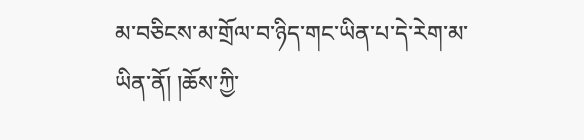མ་བཅིངས་མ་གྲོལ་བ་ཉིད་གང་ཡིན་པ་དེ་རེག་མ་ཡིན་ནོ། །ཆོས་ཀྱི་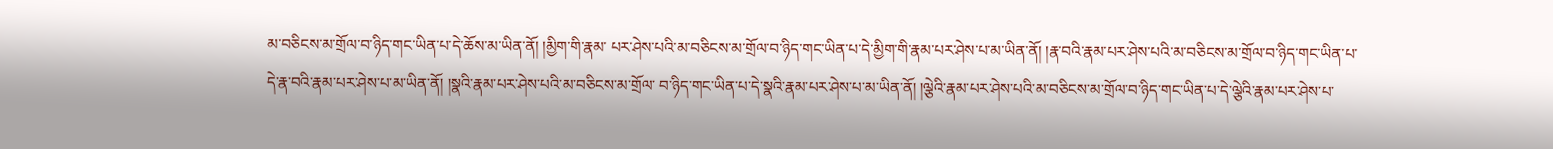མ་བཅིངས་མ་གྲོལ་བ་ཉིད་གང་ཡིན་པ་དེ་ཆོས་མ་ཡིན་ནོ། །མྱིག་གི་རྣམ་ པར་ཤེས་པའི་མ་བཅིངས་མ་གྲོལ་བ་ཉིད་གང་ཡིན་པ་དེ་མྱིག་གི་རྣམ་པར་ཤེས་པ་མ་ཡིན་ནོ། །རྣ་བའི་རྣམ་པར་ཤེས་པའི་མ་བཅིངས་མ་གྲོལ་བ་ཉིད་གང་ཡིན་པ་དེ་རྣ་བའི་རྣམ་པར་ཤེས་པ་མ་ཡིན་ནོ། །སྣའི་རྣམ་པར་ཤེས་པའི་མ་བཅིངས་མ་གྲོལ་ བ་ཉིད་གང་ཡིན་པ་དེ་སྣའི་རྣམ་པར་ཤེས་པ་མ་ཡིན་ནོ། །ལྕེའི་རྣམ་པར་ཤེས་པའི་མ་བཅིངས་མ་གྲོལ་བ་ཉིད་གང་ཡིན་པ་དེ་ལྕེའི་རྣམ་པར་ཤེས་པ་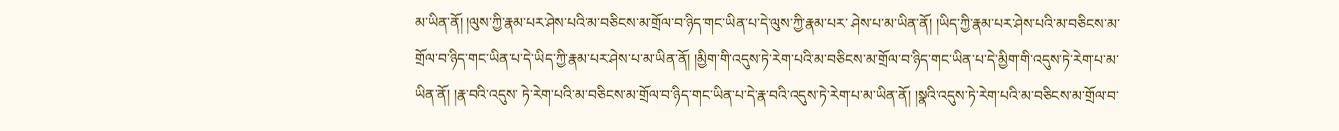མ་ཡིན་ནོ། །ལུས་ཀྱི་རྣམ་པར་ཤེས་པའི་མ་བཅིངས་མ་གྲོལ་བ་ཉིད་གང་ཡིན་པ་དེ་ལུས་ཀྱི་རྣམ་པར་ ཤེས་པ་མ་ཡིན་ནོ། །ཡིད་ཀྱི་རྣམ་པར་ཤེས་པའི་མ་བཅིངས་མ་གྲོལ་བ་ཉིད་གང་ཡིན་པ་དེ་ཡིད་ཀྱི་རྣམ་པར་ཤེས་པ་མ་ཡིན་ནོ། །མྱིག་གི་འདུས་ཏེ་རེག་པའི་མ་བཅིངས་མ་གྲོལ་བ་ཉིད་གང་ཡིན་པ་དེ་མྱིག་གི་འདུས་ཏེ་རེག་པ་མ་ཡིན་ནོ། །རྣ་བའི་འདུས་ ཏེ་རེག་པའི་མ་བཅིངས་མ་གྲོལ་བ་ཉིད་གང་ཡིན་པ་དེ་རྣ་བའི་འདུས་ཏེ་རེག་པ་མ་ཡིན་ནོ། །སྣའི་འདུས་ཏེ་རེག་པའི་མ་བཅིངས་མ་གྲོལ་བ་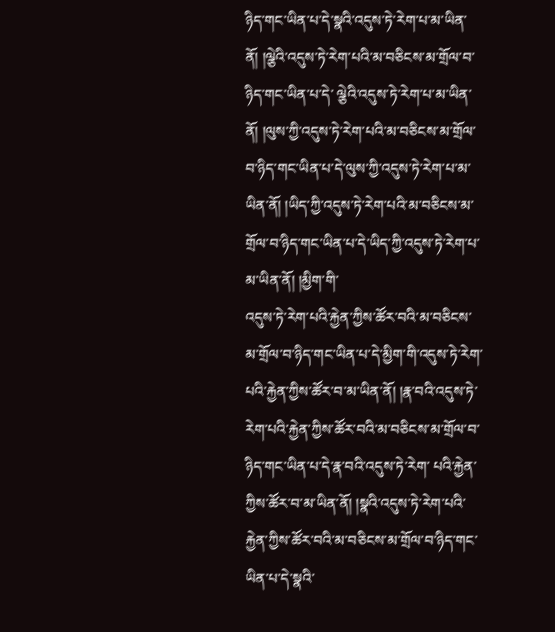ཉིད་གང་ཡིན་པ་དེ་སྣའི་འདུས་ཏེ་རེག་པ་མ་ཡིན་ནོ། །ལྕེའི་འདུས་ཏེ་རེག་པའི་མ་བཅིངས་མ་གྲོལ་བ་ཉིད་གང་ཡིན་པ་དེ་ ལྕེའི་འདུས་ཏེ་རེག་པ་མ་ཡིན་ནོ། །ལུས་ཀྱི་འདུས་ཏེ་རེག་པའི་མ་བཅིངས་མ་གྲོལ་བ་ཉིད་གང་ཡིན་པ་དེ་ལུས་ཀྱི་འདུས་ཏེ་རེག་པ་མ་ཡིན་ནོ། །ཡིད་ཀྱི་འདུས་ཏེ་རེག་པའི་མ་བཅིངས་མ་གྲོལ་བ་ཉིད་གང་ཡིན་པ་དེ་ཡིད་ཀྱི་འདུས་ཏེ་རེག་པ་མ་ཡིན་ནོ། །མྱིག་གི་
འདུས་ཏེ་རེག་པའི་རྐྱེན་ཀྱིས་ཚོར་བའི་མ་བཅིངས་མ་གྲོལ་བ་ཉིད་གང་ཡིན་པ་དེ་མྱིག་གི་འདུས་ཏེ་རེག་པའི་རྐྱེན་ཀྱིས་ཚོར་བ་མ་ཡིན་ནོ། །རྣ་བའི་འདུས་ཏེ་རེག་པའི་རྐྱེན་ཀྱིས་ཚོར་བའི་མ་བཅིངས་མ་གྲོལ་བ་ཉིད་གང་ཡིན་པ་དེ་རྣ་བའི་འདུས་ཏེ་རེག་ པའི་རྐྱེན་ཀྱིས་ཚོར་བ་མ་ཡིན་ནོ། །སྣའི་འདུས་ཏེ་རེག་པའི་རྐྱེན་ཀྱིས་ཚོར་བའི་མ་བཅིངས་མ་གྲོལ་བ་ཉིད་གང་ཡིན་པ་དེ་སྣའི་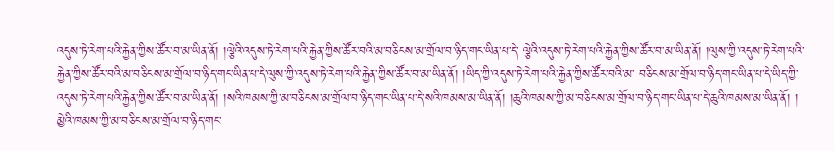འདུས་ཏེ་རེག་པའི་རྐྱེན་ཀྱིས་ཚོར་བ་མ་ཡིན་ནོ། །ལྕེའི་འདུས་ཏེ་རེག་པའི་རྐྱེན་ཀྱིས་ཚོར་བའི་མ་བཅིངས་མ་གྲོལ་བ་ཉིད་གང་ཡིན་པ་དེ་ ལྕེའི་འདུས་ཏེ་རེག་པའི་རྐྱེན་ཀྱིས་ཚོར་བ་མ་ཡིན་ནོ། །ལུས་ཀྱི་འདུས་ཏེ་རེག་པའི་རྐྱེན་ཀྱིས་ཚོར་བའི་མ་བཅིངས་མ་གྲོལ་བ་ཉིད་གང་ཡིན་པ་དེ་ལུས་ཀྱི་འདུས་ཏེ་རེག་པའི་རྐྱེན་ཀྱིས་ཚོར་བ་མ་ཡིན་ནོ། །ཡིད་ཀྱི་འདུས་ཏེ་རེག་པའི་རྐྱེན་ཀྱིས་ཚོར་བའི་མ་ བཅིངས་མ་གྲོལ་བ་ཉིད་གང་ཡིན་པ་དེ་ཡིད་ཀྱི་འདུས་ཏེ་རེག་པའི་རྐྱེན་ཀྱིས་ཚོར་བ་མ་ཡིན་ནོ། །སའི་ཁམས་ཀྱི་མ་བཅིངས་མ་གྲོལ་བ་ཉིད་གང་ཡིན་པ་དེ་སའི་ཁམས་མ་ཡིན་ནོ། །ཆུའི་ཁམས་ཀྱི་མ་བཅིངས་མ་གྲོལ་བ་ཉིད་གང་ཡིན་པ་དེ་ཆུའི་ཁམས་མ་ཡིན་ནོ། ། མྱེའི་ཁམས་ཀྱི་མ་བཅིངས་མ་གྲོལ་བ་ཉིད་གང་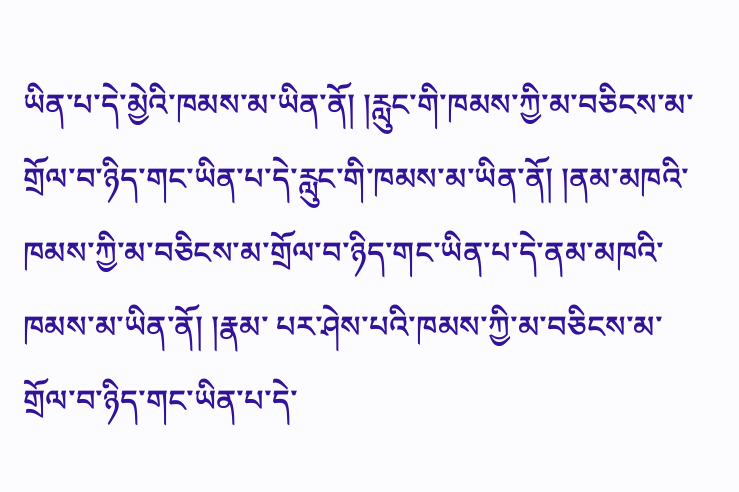ཡིན་པ་དེ་མྱེའི་ཁམས་མ་ཡིན་ནོ། །རླུང་གི་ཁམས་ཀྱི་མ་བཅིངས་མ་གྲོལ་བ་ཉིད་གང་ཡིན་པ་དེ་རླུང་གི་ཁམས་མ་ཡིན་ནོ། །ནམ་མཁའི་ཁམས་ཀྱི་མ་བཅིངས་མ་གྲོལ་བ་ཉིད་གང་ཡིན་པ་དེ་ནམ་མཁའི་ཁམས་མ་ཡིན་ནོ། །རྣམ་ པར་ཤེས་པའི་ཁམས་ཀྱི་མ་བཅིངས་མ་གྲོལ་བ་ཉིད་གང་ཡིན་པ་དེ་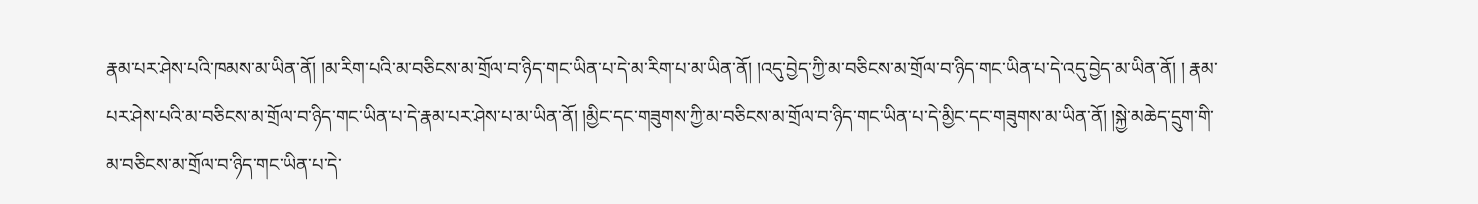རྣམ་པར་ཤེས་པའི་ཁམས་མ་ཡིན་ནོ། །མ་རིག་པའི་མ་བཅིངས་མ་གྲོལ་བ་ཉིད་གང་ཡིན་པ་དེ་མ་རིག་པ་མ་ཡིན་ནོ། །འདུ་བྱེད་ཀྱི་མ་བཅིངས་མ་གྲོལ་བ་ཉིད་གང་ཡིན་པ་དེ་འདུ་བྱེད་མ་ཡིན་ནོ། ། རྣམ་པར་ཤེས་པའི་མ་བཅིངས་མ་གྲོལ་བ་ཉིད་གང་ཡིན་པ་དེ་རྣམ་པར་ཤེས་པ་མ་ཡིན་ནོ། །མྱིང་དང་གཟུགས་ཀྱི་མ་བཅིངས་མ་གྲོལ་བ་ཉིད་གང་ཡིན་པ་དེ་མྱིང་དང་གཟུགས་མ་ཡིན་ནོ། །སྐྱེ་མཆེད་དྲུག་གི་མ་བཅིངས་མ་གྲོལ་བ་ཉིད་གང་ཡིན་པ་དེ་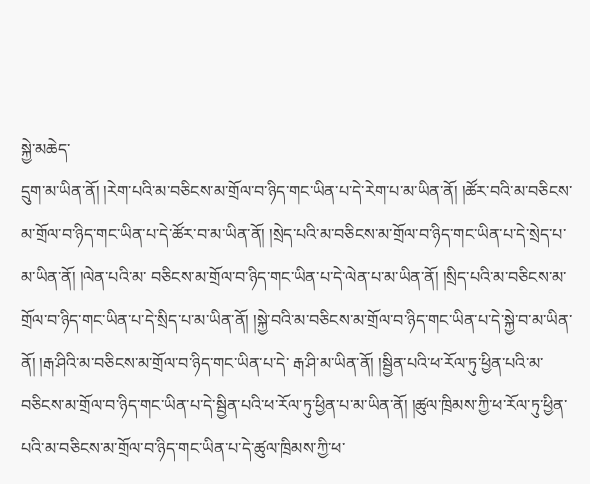སྐྱེ་མཆེད་
དྲུག་མ་ཡིན་ནོ། །རེག་པའི་མ་བཅིངས་མ་གྲོལ་བ་ཉིད་གང་ཡིན་པ་དེ་རེག་པ་མ་ཡིན་ནོ། །ཚོར་བའི་མ་བཅིངས་མ་གྲོལ་བ་ཉིད་གང་ཡིན་པ་དེ་ཚོར་བ་མ་ཡིན་ནོ། །སྲེད་པའི་མ་བཅིངས་མ་གྲོལ་བ་ཉིད་གང་ཡིན་པ་དེ་སྲེད་པ་མ་ཡིན་ནོ། །ལེན་པའི་མ་ བཅིངས་མ་གྲོལ་བ་ཉིད་གང་ཡིན་པ་དེ་ལེན་པ་མ་ཡིན་ནོ། །སྲིད་པའི་མ་བཅིངས་མ་གྲོལ་བ་ཉིད་གང་ཡིན་པ་དེ་སྲིད་པ་མ་ཡིན་ནོ། །སྐྱེ་བའི་མ་བཅིངས་མ་གྲོལ་བ་ཉིད་གང་ཡིན་པ་དེ་སྐྱེ་བ་མ་ཡིན་ནོ། །རྒ་ཤིའི་མ་བཅིངས་མ་གྲོལ་བ་ཉིད་གང་ཡིན་པ་དེ་ རྒ་ཤི་མ་ཡིན་ནོ། །སྦྱིན་པའི་ཕ་རོལ་ཏུ་ཕྱིན་པའི་མ་བཅིངས་མ་གྲོལ་བ་ཉིད་གང་ཡིན་པ་དེ་སྦྱིན་པའི་ཕ་རོལ་ཏུ་ཕྱིན་པ་མ་ཡིན་ནོ། །ཚུལ་ཁྲིམས་ཀྱི་ཕ་རོལ་ཏུ་ཕྱིན་པའི་མ་བཅིངས་མ་གྲོལ་བ་ཉིད་གང་ཡིན་པ་དེ་ཚུལ་ཁྲིམས་ཀྱི་ཕ་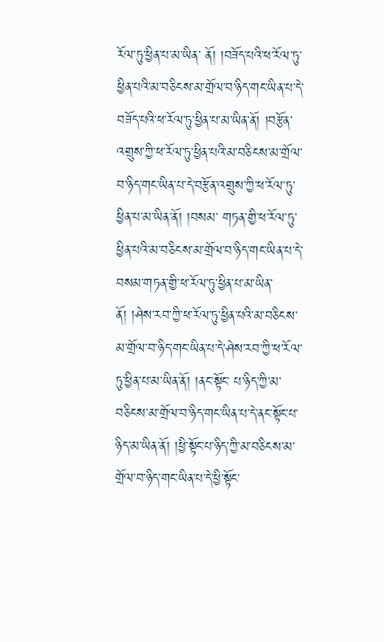རོལ་ཏུ་ཕྱིན་པ་མ་ཡིན་ ནོ། །བཟོད་པའི་ཕ་རོལ་ཏུ་ཕྱིན་པའི་མ་བཅིངས་མ་གྲོལ་བ་ཉིད་གང་ཡིན་པ་དེ་བཟོད་པའི་ཕ་རོལ་ཏུ་ཕྱིན་པ་མ་ཡིན་ནོ། །བརྩོན་འགྲུས་ཀྱི་ཕ་རོལ་ཏུ་ཕྱིན་པའི་མ་བཅིངས་མ་གྲོལ་བ་ཉིད་གང་ཡིན་པ་དེ་བརྩོན་འགྲུས་ཀྱི་ཕ་རོལ་ཏུ་ཕྱིན་པ་མ་ཡིན་ནོ། །བསམ་ གཏན་གྱི་ཕ་རོལ་ཏུ་ཕྱིན་པའི་མ་བཅིངས་མ་གྲོལ་བ་ཉིད་གང་ཡིན་པ་དེ་བསམ་གཏན་གྱི་ཕ་རོལ་ཏུ་ཕྱིན་པ་མ་ཡིན་ནོ། །ཤེས་རབ་ཀྱི་ཕ་རོལ་ཏུ་ཕྱིན་པའི་མ་བཅིངས་མ་གྲོལ་བ་ཉིད་གང་ཡིན་པ་དེ་ཤེས་རབ་ཀྱི་ཕ་རོལ་ཏུ་ཕྱིན་པ་མ་ཡིན་ནོ། །ནང་སྟོང་ པ་ཉིད་ཀྱི་མ་བཅིངས་མ་གྲོལ་བ་ཉིད་གང་ཡིན་པ་དེ་ནང་སྟོང་པ་ཉིད་མ་ཡིན་ནོ། །ཕྱི་སྟོང་པ་ཉིད་ཀྱི་མ་བཅིངས་མ་གྲོལ་བ་ཉིད་གང་ཡིན་པ་དེ་ཕྱི་སྟོང་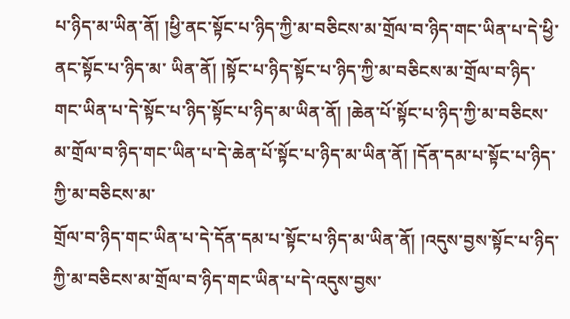པ་ཉིད་མ་ཡིན་ནོ། །ཕྱི་ནང་སྟོང་པ་ཉིད་ཀྱི་མ་བཅིངས་མ་གྲོལ་བ་ཉིད་གང་ཡིན་པ་དེ་ཕྱི་ནང་སྟོང་པ་ཉིད་མ་ ཡིན་ནོ། །སྟོང་པ་ཉིད་སྟོང་པ་ཉིད་ཀྱི་མ་བཅིངས་མ་གྲོལ་བ་ཉིད་གང་ཡིན་པ་དེ་སྟོང་པ་ཉིད་སྟོང་པ་ཉིད་མ་ཡིན་ནོ། །ཆེན་པོ་སྟོང་པ་ཉིད་ཀྱི་མ་བཅིངས་མ་གྲོལ་བ་ཉིད་གང་ཡིན་པ་དེ་ཆེན་པོ་སྟོང་པ་ཉིད་མ་ཡིན་ནོ། །དོན་དམ་པ་སྟོང་པ་ཉིད་ཀྱི་མ་བཅིངས་མ་
གྲོལ་བ་ཉིད་གང་ཡིན་པ་དེ་དོན་དམ་པ་སྟོང་པ་ཉིད་མ་ཡིན་ནོ། །འདུས་བྱས་སྟོང་པ་ཉིད་ཀྱི་མ་བཅིངས་མ་གྲོལ་བ་ཉིད་གང་ཡིན་པ་དེ་འདུས་བྱས་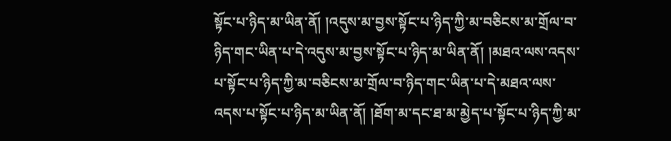སྟོང་པ་ཉིད་མ་ཡིན་ནོ། །འདུས་མ་བྱས་སྟོང་པ་ཉིད་ཀྱི་མ་བཅིངས་མ་གྲོལ་བ་ ཉིད་གང་ཡིན་པ་དེ་འདུས་མ་བྱས་སྟོང་པ་ཉིད་མ་ཡིན་ནོ། །མཐའ་ལས་འདས་པ་སྟོང་པ་ཉིད་ཀྱི་མ་བཅིངས་མ་གྲོལ་བ་ཉིད་གང་ཡིན་པ་དེ་མཐའ་ལས་འདས་པ་སྟོང་པ་ཉིད་མ་ཡིན་ནོ། །ཐོག་མ་དང་ཐ་མ་མྱེད་པ་སྟོང་པ་ཉིད་ཀྱི་མ་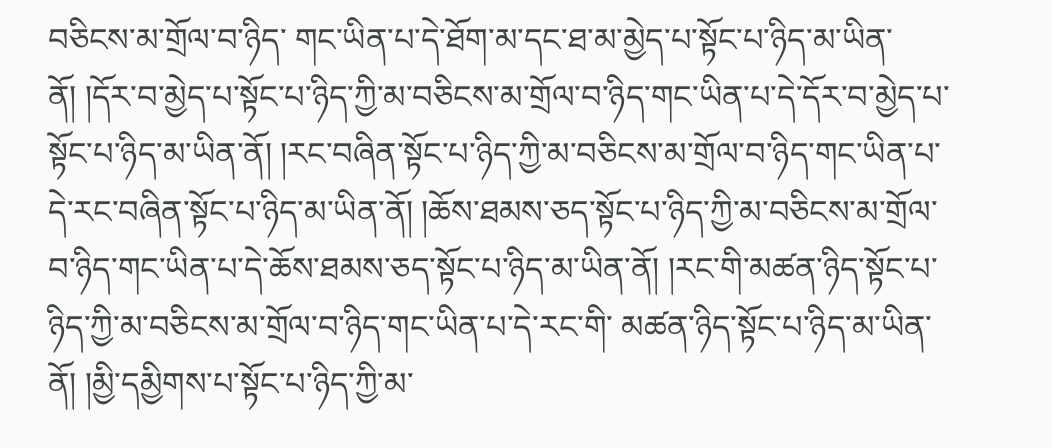བཅིངས་མ་གྲོལ་བ་ཉིད་ གང་ཡིན་པ་དེ་ཐོག་མ་དང་ཐ་མ་མྱེད་པ་སྟོང་པ་ཉིད་མ་ཡིན་ནོ། །དོར་བ་མྱེད་པ་སྟོང་པ་ཉིད་ཀྱི་མ་བཅིངས་མ་གྲོལ་བ་ཉིད་གང་ཡིན་པ་དེ་དོར་བ་མྱེད་པ་སྟོང་པ་ཉིད་མ་ཡིན་ནོ། །རང་བཞིན་སྟོང་པ་ཉིད་ཀྱི་མ་བཅིངས་མ་གྲོལ་བ་ཉིད་གང་ཡིན་པ་ དེ་རང་བཞིན་སྟོང་པ་ཉིད་མ་ཡིན་ནོ། །ཆོས་ཐམས་ཅད་སྟོང་པ་ཉིད་ཀྱི་མ་བཅིངས་མ་གྲོལ་བ་ཉིད་གང་ཡིན་པ་དེ་ཆོས་ཐམས་ཅད་སྟོང་པ་ཉིད་མ་ཡིན་ནོ། །རང་གི་མཚན་ཉིད་སྟོང་པ་ཉིད་ཀྱི་མ་བཅིངས་མ་གྲོལ་བ་ཉིད་གང་ཡིན་པ་དེ་རང་གི་ མཚན་ཉིད་སྟོང་པ་ཉིད་མ་ཡིན་ནོ། །མྱི་དམྱིགས་པ་སྟོང་པ་ཉིད་ཀྱི་མ་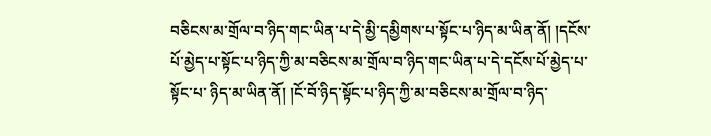བཅིངས་མ་གྲོལ་བ་ཉིད་གང་ཡིན་པ་དེ་མྱི་དམྱིགས་པ་སྟོང་པ་ཉིད་མ་ཡིན་ནོ། །དངོས་པོ་མྱེད་པ་སྟོང་པ་ཉིད་ཀྱི་མ་བཅིངས་མ་གྲོལ་བ་ཉིད་གང་ཡིན་པ་དེ་དངོས་པོ་མྱེད་པ་སྟོང་པ་ ཉིད་མ་ཡིན་ནོ། །ངོ་བོ་ཉིད་སྟོང་པ་ཉིད་ཀྱི་མ་བཅིངས་མ་གྲོལ་བ་ཉིད་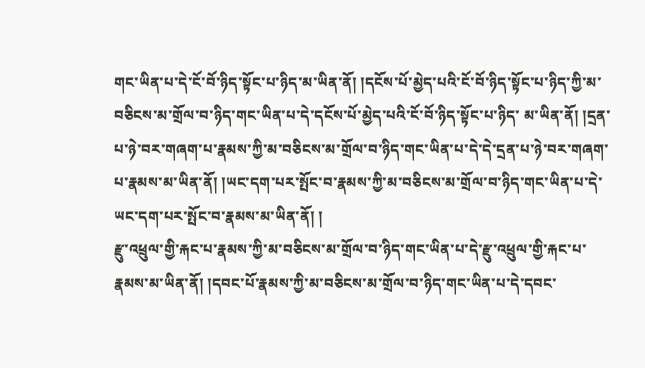གང་ཡིན་པ་དེ་ངོ་བོ་ཉིད་སྟོང་པ་ཉིད་མ་ཡིན་ནོ། །དངོས་པོ་མྱེད་པའི་ངོ་བོ་ཉིད་སྟོང་པ་ཉིད་ཀྱི་མ་བཅིངས་མ་གྲོལ་བ་ཉིད་གང་ཡིན་པ་དེ་དངོས་པོ་མྱེད་པའི་ངོ་བོ་ཉིད་སྟོང་པ་ཉིད་ མ་ཡིན་ནོ། །དྲན་པ་ཉེ་བར་གཞག་པ་རྣམས་ཀྱི་མ་བཅིངས་མ་གྲོལ་བ་ཉིད་གང་ཡིན་པ་དེ་དེ་དྲན་པ་ཉེ་བར་གཞག་པ་རྣམས་མ་ཡིན་ནོ། །ཡང་དག་པར་སྤོང་བ་རྣམས་ཀྱི་མ་བཅིངས་མ་གྲོལ་བ་ཉིད་གང་ཡིན་པ་དེ་ཡང་དག་པར་སྤོང་བ་རྣམས་མ་ཡིན་ནོ། །
རྫུ་འཕྲུལ་གྱི་རྐང་པ་རྣམས་ཀྱི་མ་བཅིངས་མ་གྲོལ་བ་ཉིད་གང་ཡིན་པ་དེ་རྫུ་འཕྲུལ་གྱི་རྐང་པ་རྣམས་མ་ཡིན་ནོ། །དབང་པོ་རྣམས་ཀྱི་མ་བཅིངས་མ་གྲོལ་བ་ཉིད་གང་ཡིན་པ་དེ་དབང་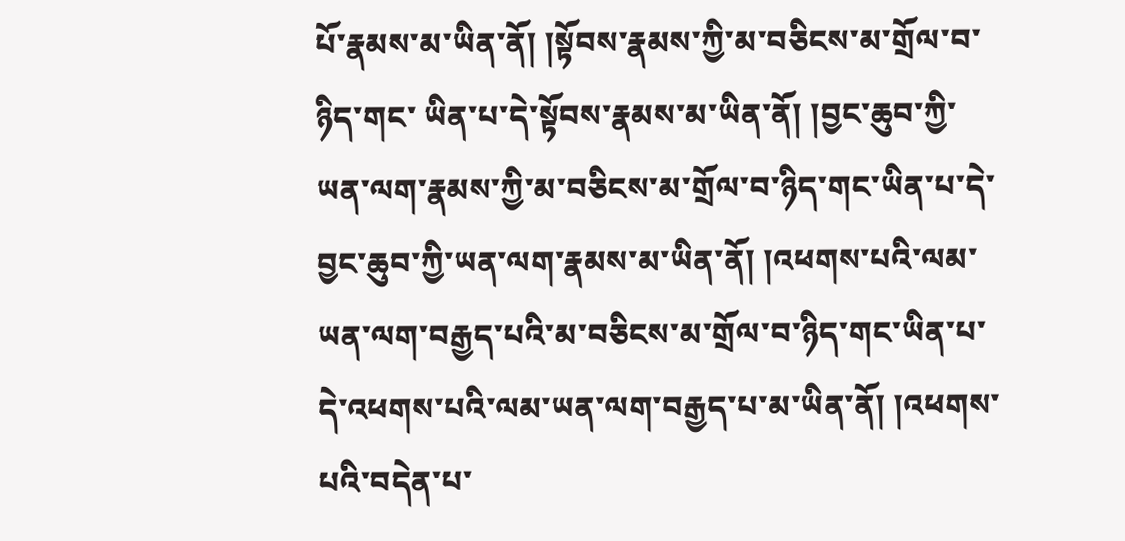པོ་རྣམས་མ་ཡིན་ནོ། །སྟོབས་རྣམས་ཀྱི་མ་བཅིངས་མ་གྲོལ་བ་ཉིད་གང་ ཡིན་པ་དེ་སྟོབས་རྣམས་མ་ཡིན་ནོ། །བྱང་ཆུབ་ཀྱི་ཡན་ལག་རྣམས་ཀྱི་མ་བཅིངས་མ་གྲོལ་བ་ཉིད་གང་ཡིན་པ་དེ་བྱང་ཆུབ་ཀྱི་ཡན་ལག་རྣམས་མ་ཡིན་ནོ། །འཕགས་པའི་ལམ་ཡན་ལག་བརྒྱད་པའི་མ་བཅིངས་མ་གྲོལ་བ་ཉིད་གང་ཡིན་པ་ དེ་འཕགས་པའི་ལམ་ཡན་ལག་བརྒྱད་པ་མ་ཡིན་ནོ། །འཕགས་པའི་བདེན་པ་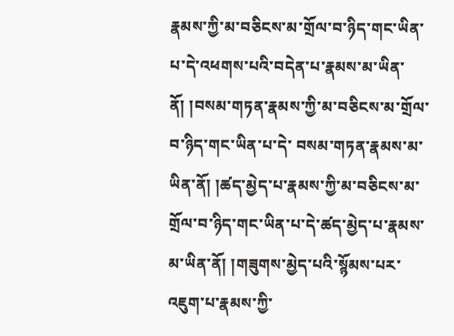རྣམས་ཀྱི་མ་བཅིངས་མ་གྲོལ་བ་ཉིད་གང་ཡིན་པ་དེ་འཕགས་པའི་བདེན་པ་རྣམས་མ་ཡིན་ནོ། །བསམ་གཏན་རྣམས་ཀྱི་མ་བཅིངས་མ་གྲོལ་བ་ཉིད་གང་ཡིན་པ་དེ་ བསམ་གཏན་རྣམས་མ་ཡིན་ནོ། །ཚད་མྱེད་པ་རྣམས་ཀྱི་མ་བཅིངས་མ་གྲོལ་བ་ཉིད་གང་ཡིན་པ་དེ་ཚད་མྱེད་པ་རྣམས་མ་ཡིན་ནོ། །གཟུགས་མྱེད་པའི་སྙོམས་པར་འཇུག་པ་རྣམས་ཀྱི་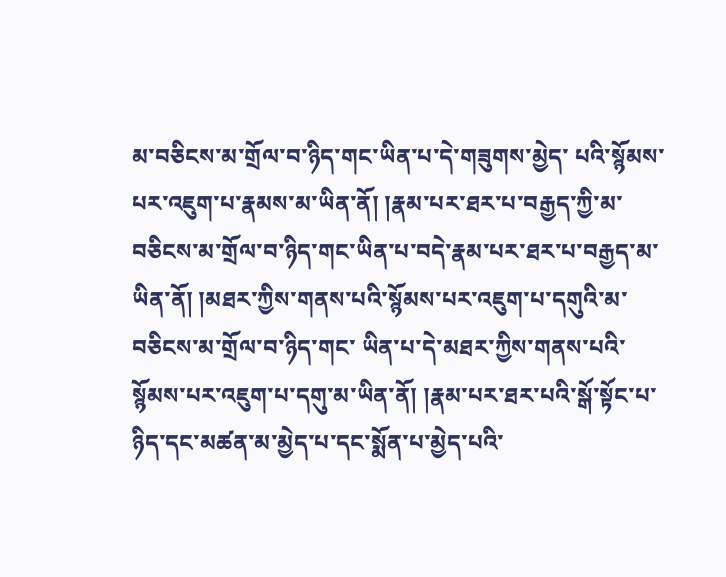མ་བཅིངས་མ་གྲོལ་བ་ཉིད་གང་ཡིན་པ་དེ་གཟུགས་མྱེད་ པའི་སྙོམས་པར་འཇུག་པ་རྣམས་མ་ཡིན་ནོ། །རྣམ་པར་ཐར་པ་བརྒྱད་ཀྱི་མ་བཅིངས་མ་གྲོལ་བ་ཉིད་གང་ཡིན་པ་བདེ་རྣམ་པར་ཐར་པ་བརྒྱད་མ་ཡིན་ནོ། །མཐར་ཀྱིས་གནས་པའི་སྙོམས་པར་འཇུག་པ་དགུའི་མ་བཅིངས་མ་གྲོལ་བ་ཉིད་གང་ ཡིན་པ་དེ་མཐར་ཀྱིས་གནས་པའི་སྙོམས་པར་འཇུག་པ་དགུ་མ་ཡིན་ནོ། །རྣམ་པར་ཐར་པའི་སྒོ་སྟོང་པ་ཉིད་དང་མཚན་མ་མྱེད་པ་དང་སྨོན་པ་མྱེད་པའི་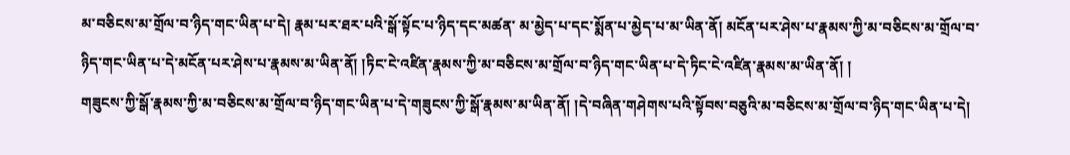མ་བཅིངས་མ་གྲོལ་བ་ཉིད་གང་ཡིན་པ་དེ། རྣམ་པར་ཐར་པའི་སྒོ་སྟོང་པ་ཉིད་དང་མཚན་ མ་མྱེད་པ་དང་སྨོན་པ་མྱེད་པ་མ་ཡིན་ནོ། མངོན་པར་ཤེས་པ་རྣམས་ཀྱི་མ་བཅིངས་མ་གྲོལ་བ་ཉིད་གང་ཡིན་པ་དེ་མངོན་པར་ཤེས་པ་རྣམས་མ་ཡིན་ནོ། །ཏིང་ངེ་འཛིན་རྣམས་ཀྱི་མ་བཅིངས་མ་གྲོལ་བ་ཉིད་གང་ཡིན་པ་དེ་ཏིང་ངེ་འཛིན་རྣམས་མ་ཡིན་ནོ། །
གཟུངས་ཀྱི་སྒོ་རྣམས་ཀྱི་མ་བཅིངས་མ་གྲོལ་བ་ཉིད་གང་ཡིན་པ་དེ་གཟུངས་ཀྱི་སྒོ་རྣམས་མ་ཡིན་ནོ། །དེ་བཞིན་གཤེགས་པའི་སྟོབས་བཅུའི་མ་བཅིངས་མ་གྲོལ་བ་ཉིད་གང་ཡིན་པ་དེ།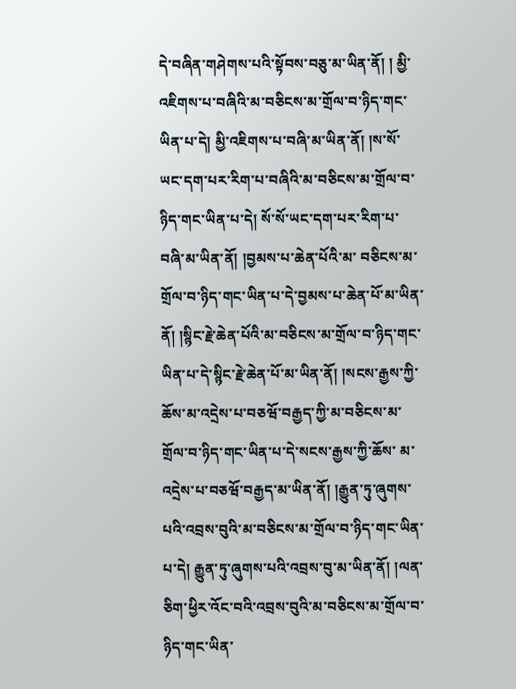དེ་བཞིན་གཤེགས་པའི་སྟོབས་བཅུ་མ་ཡིན་ནོ། ། མྱི་འཇིགས་པ་བཞིའི་མ་བཅིངས་མ་གྲོལ་བ་ཉིད་གང་ཡིན་པ་དེ། མྱི་འཇིགས་པ་བཞི་མ་ཡིན་ནོ། །ས་སོ་ཡང་དག་པར་རིག་པ་བཞིའི་མ་བཅིངས་མ་གྲོལ་བ་ཉིད་གང་ཡིན་པ་དེ། སོ་སོ་ཡང་དག་པར་རིག་པ་བཞི་མ་ཡིན་ནོ། །བྱམས་པ་ཆེན་པོའི་མ་ བཅིངས་མ་གྲོལ་བ་ཉིད་གང་ཡིན་པ་དེ་བྱམས་པ་ཆེན་པོ་མ་ཡིན་ནོ། །སྙིང་རྗེ་ཆེན་པོའི་མ་བཅིངས་མ་གྲོལ་བ་ཉིད་གང་ཡིན་པ་དེ་སྙིང་རྗེ་ཆེན་པོ་མ་ཡིན་ནོ། །སངས་རྒྱས་ཀྱི་ཆོས་མ་འདྲེས་པ་བཅཝོ་བརྒྱད་ཀྱི་མ་བཅིངས་མ་གྲོལ་བ་ཉིད་གང་ཡིན་པ་དེ་སངས་རྒྱས་ཀྱི་ཆོས་ མ་འདྲེས་པ་བཅཝོ་བརྒྱད་མ་ཡིན་ནོ། །རྒྱུན་ཏུ་ཞུགས་པའི་འབྲས་བུའི་མ་བཅིངས་མ་གྲོལ་བ་ཉིད་གང་ཡིན་པ་དེ། རྒྱུན་ཏུ་ཞུགས་པའི་འབྲས་བུ་མ་ཡིན་ནོ། །ལན་ཅིག་ཕྱིར་འོང་བའི་འབྲས་བུའི་མ་བཅིངས་མ་གྲོལ་བ་ཉིད་གང་ཡིན་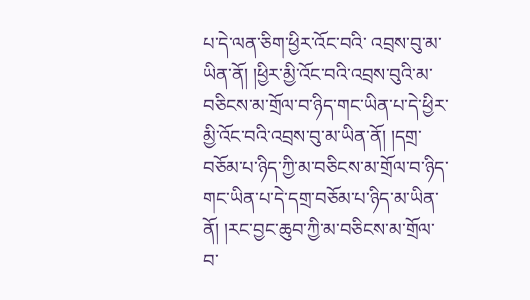པ་དེ་ལན་ཅིག་ཕྱིར་འོང་བའི་ འབྲས་བུ་མ་ཡིན་ནོ། །ཕྱིར་མྱི་འོང་བའི་འབྲས་བུའི་མ་བཅིངས་མ་གྲོལ་བ་ཉིད་གང་ཡིན་པ་དེ་ཕྱིར་མྱི་འོང་བའི་འབྲས་བུ་མ་ཡིན་ནོ། །དགྲ་བཅོམ་པ་ཉིད་ཀྱི་མ་བཅིངས་མ་གྲོལ་བ་ཉིད་གང་ཡིན་པ་དེ་དགྲ་བཅོམ་པ་ཉིད་མ་ཡིན་ནོ། །རང་བྱང་ཆུབ་ཀྱི་མ་བཅིངས་མ་གྲོལ་བ་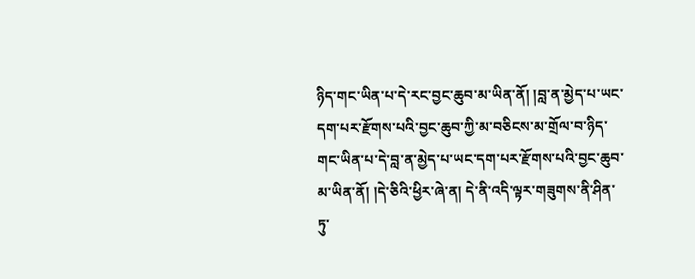ཉིད་གང་ཡིན་པ་དེ་རང་བྱང་ཆུབ་མ་ཡིན་ནོ། །བླ་ན་མྱེད་པ་ཡང་དག་པར་རྫོགས་པའི་བྱང་ཆུབ་ཀྱི་མ་བཅིངས་མ་གྲོལ་བ་ཉིད་གང་ཡིན་པ་དེ་བླ་ན་མྱེད་པ་ཡང་དག་པར་རྫོགས་པའི་བྱང་ཆུབ་མ་ཡིན་ནོ། །དེ་ཅིའི་ཕྱིར་ཞེ་ན། དེ་ནི་འདི་ལྟར་གཟུགས་ནི་ཤིན་ཏུ་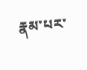རྣམ་པར་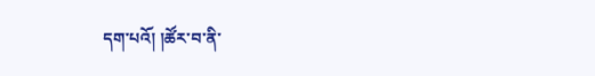དག་པའོ། །ཚོར་བ་ནི་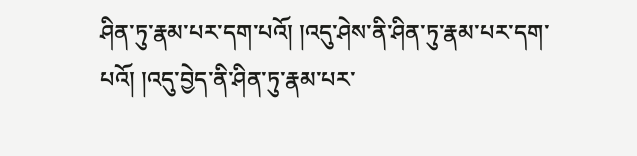ཤིན་ཏུ་རྣམ་པར་དག་པའོ། །འདུ་ཤེས་ནི་ཤིན་ཏུ་རྣམ་པར་དག་པའོ། །འདུ་བྱེད་ནི་ཤིན་ཏུ་རྣམ་པར་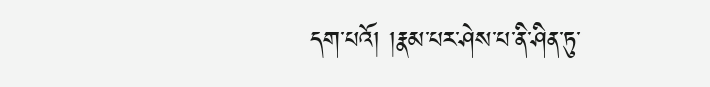དག་པའོ། །རྣམ་པར་ཤེས་པ་ནི་ཤིན་ཏུ་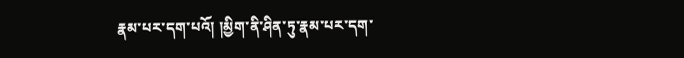རྣམ་པར་དག་པའོ། །མྱིག་ནི་ཤིན་ཏུ་རྣམ་པར་དག་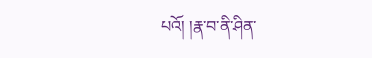པའོ། །རྣ་བ་ནི་ཤིན་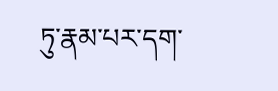ཏུ་རྣམ་པར་དག་